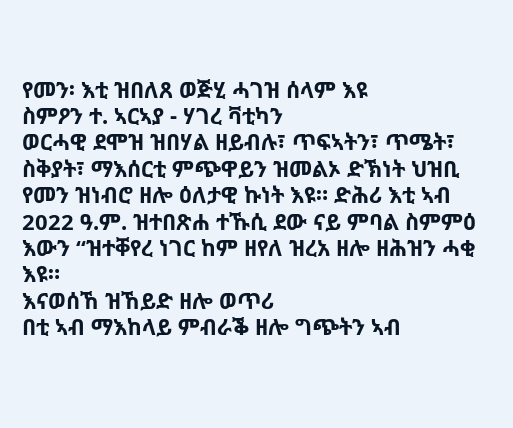የመን፡ እቲ ዝበለጸ ወጅሂ ሓገዝ ሰላም እዩ
ስምዖን ተ. ኣርኣያ - ሃገረ ቫቲካን
ወርሓዊ ደሞዝ ዝበሃል ዘይብሉ፣ ጥፍኣትን፣ ጥሜት፣ ስቅያት፣ ማእሰርቲ ምጭዋይን ዝመልኦ ድኽነት ህዝቢ የመን ዝነብሮ ዘሎ ዕለታዊ ኩነት እዩ። ድሕሪ እቲ ኣብ 2022 ዓ.ም. ዝተበጽሐ ተኹሲ ደው ናይ ምባል ስምምዕ እውን “ዝተቐየረ ነገር ከም ዘየለ ዝረአ ዘሎ ዘሕዝን ሓቂ እዩ።
እናወሰኸ ዝኸይድ ዘሎ ወጥሪ
በቲ ኣብ ማእከላይ ምብራቕ ዘሎ ግጭትን ኣብ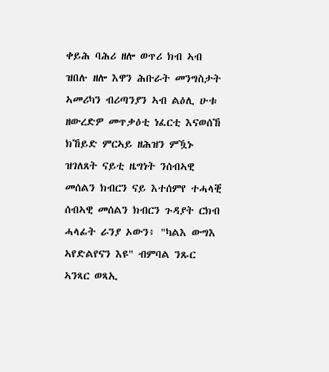ቀይሕ ባሕሪ ዘሎ ወጥሪ ክብ ኣብ ዝበሉ ዘሎ እዋን ሕቡራት መንግስታት ኣመሪካን ብሪጣንያን ኣብ ልዕሊ ሁቱ ዘውረድዎ መጥቃዕቲ ነፈርቲ እናወሰኸ ክኸይድ ምርኣይ ዘሕዝን ምዃኑ ዝገለጸት ናይቲ ዜግነት ንሰብኣዊ መሰልን ክብርን ናይ እተሰምየ ተሓላቒ ሰብኣዊ መሰልን ክብርን ጉዳያት ርክብ ሓላፊት ራንያ ኦውን፥ "ካልእ ውግእ ኣየድልየናን እዩ" ብምባል ንጹር ኣንጻር ወጻኢ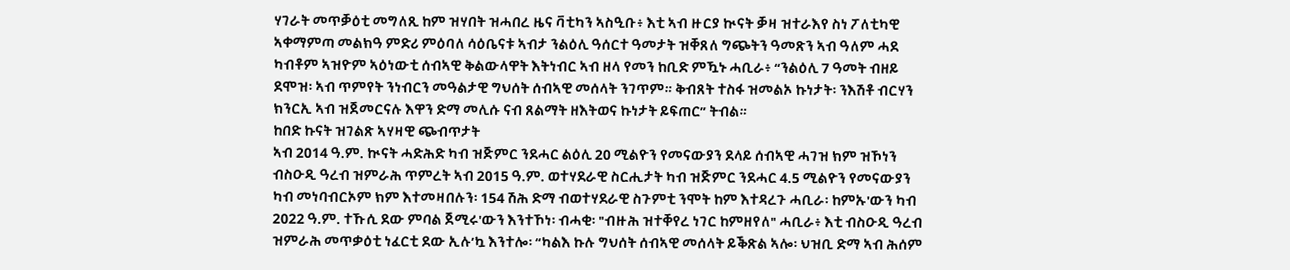ሃገራት መጥቓዕቲ መግለጺ ከም ዝሃበት ዝሓበረ ዜና ቫቲካን ኣስዒቡ፥ እቲ ኣብ ዙርያ ኲናት ቓዛ ዝተራእየ ስነ ፖለቲካዊ ኣቀማምጣ መልክዓ ምድሪ ምዕባለ ሳዕቤናቱ ኣብታ ንልዕሊ ዓሰርተ ዓመታት ዝቐጸለ ግጭትን ዓመጽን ኣብ ዓለም ሓደ ካብቶም ኣዝዮም ኣዕነውቲ ሰብኣዊ ቅልውላዋት እትነብር ኣብ ዘላ የመን ከቢድ ምዃኑ ሓቢራ፥ “ንልዕሊ 7 ዓመት ብዘይ ደሞዝ፡ ኣብ ጥምየት ንነብርን መዓልታዊ ግህሰት ሰብኣዊ መሰላት ንገጥም። ቅብጸት ተስፋ ዝመልኦ ኩነታት፡ ንእሽቶ ብርሃን ክንርኢ ኣብ ዝጀመርናሉ እዋን ድማ መሊሱ ናብ ጸልማት ዘእትወና ኩነታት ይፍጠር” ትብል።
ከበድ ኩናት ዝገልጽ ኣሃዛዊ ጭብጥታት
ኣብ 2014 ዓ.ም. ኲናት ሓድሕድ ካብ ዝጅምር ንደሓር ልዕሊ 20 ሚልዮን የመናውያን ደላይ ሰብኣዊ ሓገዝ ክም ዝኾነን ብስዑዲ ዓረብ ዝምራሕ ጥምረት ኣብ 2015 ዓ.ም. ወተሃደራዊ ስርሒታት ካብ ዝጅምር ንደሓር 4.5 ሚልዮን የመናውያን ካብ መነባብርኦም ክም እተመዛበሉን፡ 154 ሽሕ ድማ ብወተሃደራዊ ስጉምቲ ንሞት ከም እተዳረጉ ሓቢራ፡ ከምኡ'ውን ካብ 2022 ዓ.ም. ተኹሲ ደው ምባል ጀሚሩ'ውን እንተኾነ፡ ብሓቂ፡ "ብዙሕ ዝተቐየረ ነገር ከምዘየለ" ሓቢራ፥ እቲ ብስዑዲ ዓረብ ዝምራሕ መጥቃዕቲ ነፈርቲ ደው ኢሉ’ኳ እንተሎ፡ “ካልእ ኩሉ ግህሰት ሰብኣዊ መሰላት ይቕጽል ኣሎ፡ ህዝቢ ድማ ኣብ ሕሰም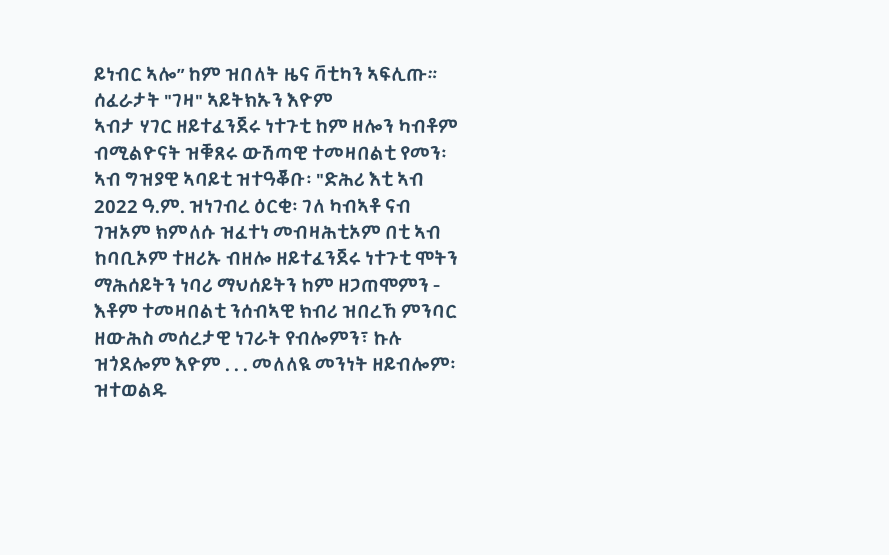ይነብር ኣሎ” ከም ዝበለት ዜና ቫቲካን ኣፍሊጡ።
ሰፈራታት "ገዛ" ኣይትክኡን እዮም
ኣብታ ሃገር ዘይተፈንጀሩ ነተጉቲ ከም ዘሎን ካብቶም ብሚልዮናት ዝቑጸሩ ውሽጣዊ ተመዛበልቲ የመን፡ ኣብ ግዝያዊ ኣባይቲ ዝተዓቖቡ፡ "ድሕሪ እቲ ኣብ 2022 ዓ.ም. ዝነገብረ ዕርቂ፡ ገለ ካብኣቶ ናብ ገዝኦም ክምለሱ ዝፈተነ መብዛሕቲኦም በቲ ኣብ ከባቢኦም ተዘሪኡ ብዘሎ ዘይተፈንጀሩ ነተጉቲ ሞትን ማሕሰይትን ነባሪ ማህሰይትን ከም ዘጋጠሞምን - እቶም ተመዛበልቲ ንሰብኣዊ ክብሪ ዝበረኸ ምንባር ዘውሕስ መሰረታዊ ነገራት የብሎምን፣ ኩሉ ዝጎደሎም እዮም . . . መለለዪ መንነት ዘይብሎም፡ ዝተወልዱ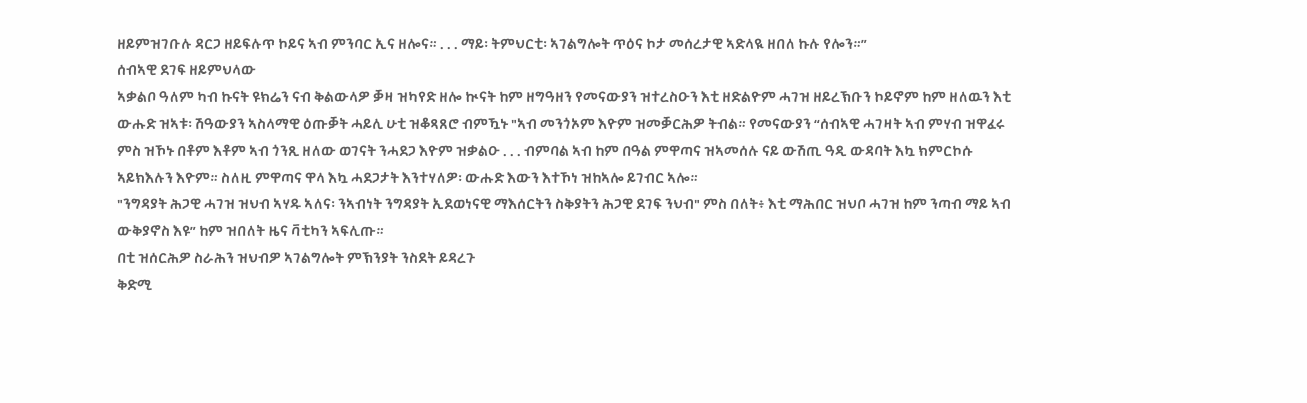ዘይምዝገቡሉ ዳርጋ ዘይፍሉጥ ኮይና ኣብ ምንባር ኢና ዘሎና። . . . ማይ፡ ትምህርቲ፡ ኣገልግሎት ጥዕና ኮታ መሰረታዊ ኣድላዪ ዘበለ ኩሉ የሎን።”
ሰብኣዊ ደገፍ ዘይምህላው
ኣቃልቦ ዓለም ካብ ኩናት ዩክሬን ናብ ቅልውላዎ ቓዛ ዝካየድ ዘሎ ኲናት ከም ዘግዓዘን የመናውያን ዝተረስዑን እቲ ዘድልዮም ሓገዝ ዘይረኽቡን ኮይኖም ከም ዘለዉን እቲ ውሑድ ዝኣቱ፡ ሽዓውያን ኣስላማዊ ዕጡቓት ሓይሊ ሁቲ ዝቆጻጸሮ ብምዃኑ "ኣብ መንጎኦም እዮም ዝመቓርሕዎ ትብል። የመናውያን “ሰብኣዊ ሓገዛት ኣብ ምሃብ ዝዋፈሩ ምስ ዝኾኑ በቶም እቶም ኣብ ጎንጺ ዘለው ወገናት ንሓደጋ እዮም ዝቃልዑ . . . ብምባል ኣብ ከም በዓል ምዋጣና ዝኣመሰሉ ናይ ውሽጢ ዓዲ ውዳባት እኳ ክምርኮሱ ኣይክእሉን እዮም። ስለዚ ምዋጣና ዋላ እኳ ሓደጋታት እንተሃለዎ፡ ውሑድ እውን እተኾነ ዝከኣሎ ይገብር ኣሎ።
"ንግዳያት ሕጋዊ ሓገዝ ዝህብ ኣሃዱ ኣለና፡ ንኣብነት ንግዳያት ኢደወነናዊ ማእሰርትን ስቅያትን ሕጋዊ ደገፍ ንህብ" ምስ በለት፥ እቲ ማሕበር ዝህቦ ሓገዝ ከም ንጣብ ማይ ኣብ ውቅያኖስ እዩ” ከም ዝበለት ዜና ቫቲካን ኣፍሊጡ።
በቲ ዝሰርሕዎ ስራሕን ዝህብዎ ኣገልግሎት ምኽንያት ንስደት ይዳረጉ
ቅድሚ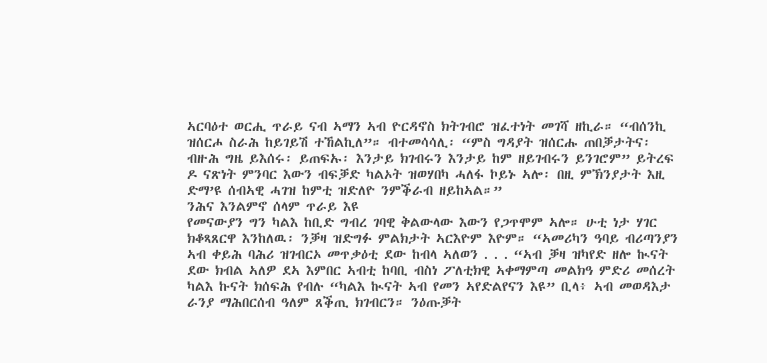ኣርባዕተ ወርሒ ጥራይ ናብ ኣማን ኣብ ዮርዳኖስ ክትገብሮ ዝፈተነት መገሻ ዘኪራ። “ብሰንኪ ዝሰርሖ ስራሕ ከይገይሽ ተኸልኪለ”። ብተመሳሳሊ፡ “ምስ ግዳያት ዝሰርሑ ጠበቓታትና፡ ብዙሕ ግዜ ይእሰሩ፡ ይጠፍኡ፡ እንታይ ክገብሩን እንታይ ከም ዘይገብሩን ይንገሮም” ይትረፍ ዶ ናጽነት ምንባር እውን ብፍቓድ ካልኦት ዝወሃበካ ሓለፋ ኮይኑ ኣሎ፡ በዚ ምኽንያታት እዚ ድማ’ዩ ሰብኣዊ ሓገዝ ከምቲ ዝድለዮ ንምቕራብ ዘይከኣል።”
ንሕና እንልምኖ ሰላም ጥራይ እዩ
የመናውያን ግን ካልእ ከቢድ ግብረ ገባዊ ቅልውላው እውን የጋጥሞም ኣሎ። ሁቲ ነታ ሃገር ክቆጻጸርዋ እንከለዉ፡ ንቓዛ ዝድግፉ ምልክታት ኣርእዮም እዮም። “ኣመሪካን ዓባይ ብሪጣንያን ኣብ ቀይሕ ባሕሪ ዝገብርኦ መጥቃዕቲ ደው ከብላ ኣለወን . . . “ኣብ ቓዛ ዝካየድ ዘሎ ኲናት ደው ክብል ኣለዎ ደኣ እምበር ኣብቲ ከባቢ ብስነ ፖለቲክዊ ኣቀማምጣ መልክዓ ምድሪ መሰረት ካልእ ኩናት ክሰፍሕ የብሉ “ካልእ ኲናት ኣብ የመን ኣየድልየናን እዩ” ቢላ፥ ኣብ መወዳእታ ራንያ ማሕበርሰብ ዓለም ጸቕጢ ክገብርን። ንዕጡቓት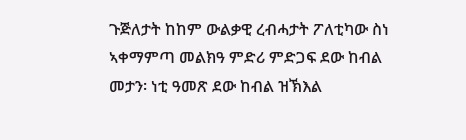ጉጅለታት ከከም ውልቃዊ ረብሓታት ፖለቲካው ስነ ኣቀማምጣ መልክዓ ምድሪ ምድጋፍ ደው ከብል መታን፡ ነቲ ዓመጽ ደው ከብል ዝኽእል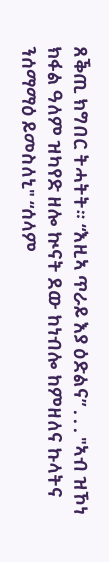ጸቕጢ ክግበር ትሓትት። “እዚኣ ጥራይ እያ ዕድልና” . . . "ኣብ ዝኾነ ክፋል ዓለም ዝካየድ ዘሎ ኲናት ደው ከነብሎ ከምዘለና ኩላትና ንሰማማዕ ይመስለኒ" “ሰላም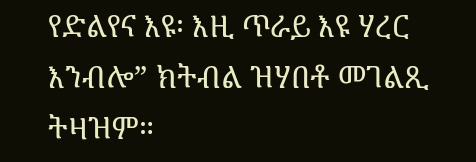የድልየና እዩ፡ እዚ ጥራይ እዩ ሃረር እንብሎ” ክትብል ዝሃበቶ መገልጺ ትዛዝም።